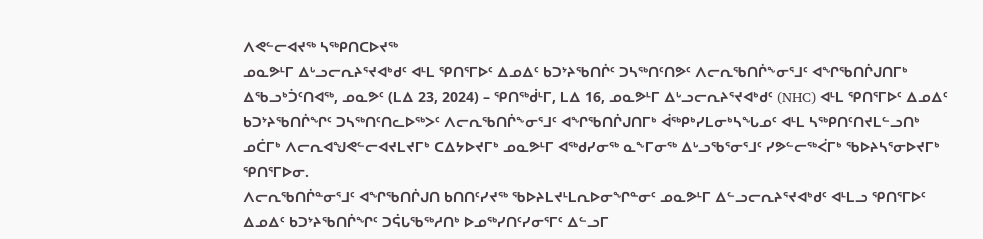ᐱᕙᓪᓕᐊᔪᖅ ᓴᖅᑭᑎᑕᐅᔪᖅ
ᓄᓇᕗᒻᒥ ᐃᒡᓗᓕᕆᔨᕐᔪᐊᒃᑯᑦ ᐊᒻᒪ ᕿᑎᕐᒥᐅᑦ ᐃᓄᐃᑦ ᑲᑐᔾᔨᖃᑎᒌᑦ ᑐᓴᖅᑎᑦᑎᕗᑦ ᐱᓕᕆᖃᑎᒌᖕᓂᕐᒧᑦ ᐊᖏᖃᑎᒌᒍᑎᒥᒃ
ᐃᖃᓗᒃᑑᑦᑎᐊᖅ, ᓄᓇᕗᑦ (ᒪᐃ 23, 2024) – ᕿᑎᖅᑰᒻᒥ, ᒪᐃ 16, ᓄᓇᕗᒻᒥ ᐃᒡᓗᓕᕆᔨᕐᔪᐊᒃᑯᑦ (NHC) ᐊᒻᒪ ᕿᑎᕐᒥᐅᑦ ᐃᓄᐃᑦ ᑲᑐᔾᔨᖃᑎᒌᖏᑦ ᑐᓴᖅᑎᑦᑎᓚᐅᖅᐳᑦ ᐱᓕᕆᖃᑎᒌᖕᓂᕐᒧᑦ ᐊᖏᖃᑎᒌᒍᑎᒥᒃ ᐋᖅᑭᒃᓯᒪᓂᒃᓴᖓᓄᑦ ᐊᒻᒪ ᓴᖅᑭᑎᑦᑎᔪᒪᓪᓗᑎᒃ ᓄᑖᒥᒃ ᐱᓕᕆᐊᖑᕙᓪᓕᐊᔪᒪᔪᒥᒃ ᑕᐃᔭᐅᔪᒥᒃ ᓄᓇᕗᒻᒥ ᐊᖅᑯᓯᓂᖅ ᓇᖕᒥᓂᖅ ᐃᒡᓗᖃᕐᓂᕐᒧᑦ ᓯᕗᓪᓕᖅᐹᒥᒃ ᖃᐅᔨᓴᕐᓂᐅᔪᒥᒃ ᕿᑎᕐᒥᐅᓂ.
ᐱᓕᕆᖃᑎᒌᓐᓂᕐᒧᑦ ᐊᖏᖃᑎᒌᒍᑎ ᑲᑎᑎᑦᓯᔪᖅ ᖃᐅᔨᒪᔪᒻᒪᕆᐅᓂᖏᓐᓂᑦ ᓄᓇᕗᒻᒥ ᐃᓪᓗᓕᕆᔨᕐᔪᐊᒃᑯᑦ ᐊᒻᒪᓗ ᕿᑎᕐᒥᐅᑦ ᐃᓄᐃᑦ ᑲᑐᔾᔨᖃᑎᒌᖏᑦ ᑐᕌᒐᖃᖅᓱᑎᒃ ᐅᓄᖅᓯᑎᑦᓯᓂᕐᒥᑦ ᐃᓪᓗᒥ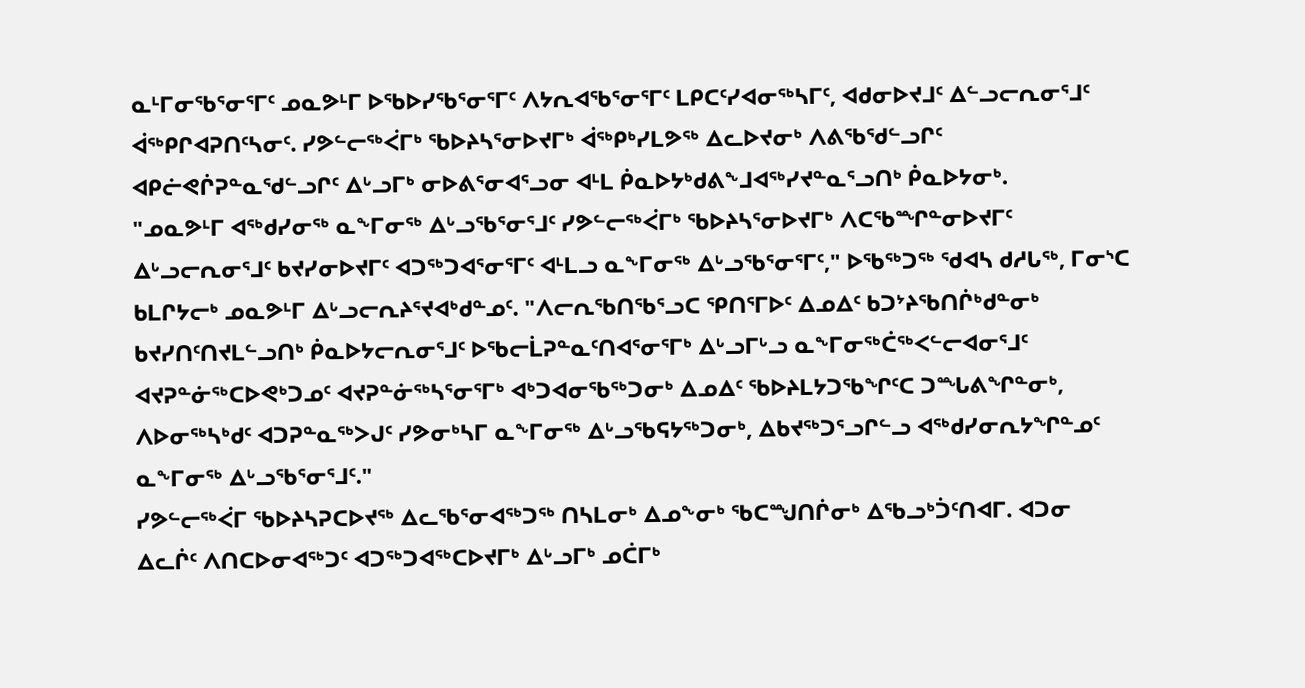ᓇᒻᒥᓂᖃᕐᓂᕐᒥᑦ ᓄᓇᕗᒻᒥ ᐅᖃᐅᓯᖃᕐᓂᕐᒥᑦ ᐱᔭᕆᐊᖃᕐᓂᕐᒥᑦ ᒪᑭᑕᑦᓯᐊᓂᖅᓴᒥᑦ, ᐊᑯᓂᐅᔪᒧᑦ ᐃᓪᓗᓕᕆᓂᕐᒧᑦ ᐋᖅᑭᒋᐊᕈᑎᑦᓴᓂᑦ. ᓯᕗᓪᓕᖅᐹᒥᒃ ᖃᐅᔨᓴᕐᓂᐅᔪᒥᒃ ᐋᖅᑭᒃᓯᒪᕗᖅ ᐃᓚᐅᔪᓂᒃ ᐱᕕᖃᖁᓪᓗᒋᑦ ᐊᑭᓖᕙᒌᕈᓐᓇᖁᓪᓗᒋᑦ ᐃᒡᓗᒥᒃ ᓂᐅᕕᕐᓂᐊᕐᓗᓂ ᐊᒻᒪ ᑮᓇᐅᔭᒃᑯᕕᖕᒧᐊᖅᓯᔪᓐᓇᕐᓗᑎᒃ ᑮᓇᐅᔭᓂᒃ.
"ᓄᓇᕗᒻᒥ ᐊᖅᑯᓯᓂᖅ ᓇᖕᒥᓂᖅ ᐃᒡᓗᖃᕐᓂᕐᒧᑦ ᓯᕗᓪᓕᖅᐹᒥᒃ ᖃᐅᔨᓴᕐᓂᐅᔪᒥᒃ ᐱᑕᖃᙱᓐᓂᐅᔪᒥᑦ ᐃᒡᓗᓕᕆᓂᕐᒧᑦ ᑲᔪᓯᓂᐅᔪᒥᑦ ᐊᑐᖅᑐᐊᕐᓂᕐᒥᑦ ᐊᒻᒪᓗ ᓇᖕᒥᓂᖅ ᐃᒡᓗᖃᕐᓂᕐᒥᑦ," ᐅᖃᖅᑐᖅ ᖁᐊᓴ ᑯᓱᒐᖅ, ᒥᓂᔅᑕ ᑲᒪᒋᔭᓕᒃ ᓄᓇᕗᒻᒥ ᐃᒡᓗᓕᕆᔨᕐᔪᐊᒃᑯᓐᓄᑦ. "ᐱᓕᕆᖃᑎᖃᕐᓗᑕ ᕿᑎᕐᒥᐅᑦ ᐃᓄᐃᑦ ᑲᑐᔾᔨᖃᑎᒌᒃᑯᓐᓂᒃ ᑲᔪᓯᑎᑦᑎᔪᒪᓪᓗᑎᒃ ᑮᓇᐅᔭᓕᕆᓂᕐᒧᑦ ᐅᖃᓕᒫᕈᓐᓇᑦᑎᐊᕐᓂᕐᒥᒃ ᐃᒡᓗᒥᒡᓗ ᓇᖕᒥᓂᖅᑖᖅᐸᓪᓕᐊᓂᕐᒧᑦ ᐊᔪᕈᓐᓃᖅᑕᐅᕙᒃᑐᓄᑦ ᐊᔪᕈᓐᓃᖅᓴᕐᓂᕐᒥᒃ ᐊᒃᑐᐊᓂᖃᖅᑐᓂᒃ ᐃᓄᐃᑦ ᖃᐅᔨᒪᔭᑐᖃᖏᑦᑕ ᑐᙵᕕᖏᓐᓂᒃ, ᐱᐅᓂᖅᓴᒃᑯᑦ ᐊᑐᕈᓐᓇᖅᐳᒍᑦ ᓯᕗᓂᒃᓴᒥ ᓇᖕᒥᓂᖅ ᐃᒡᓗᖃᕋᔭᖅᑐᓂᒃ, ᐃᑲᔪᖅᑐᕐᓗᒋᓪᓗ ᐊᖅᑯᓯᓂᕆᔭᖏᓐᓄᑦ ᓇᖕᒥᓂᖅ ᐃᒡᓗᖃᕐᓂᕐᒧᑦ."
ᓯᕗᓪᓕᖅᐹᒥ ᖃᐅᔨᓴᕈᑕᐅᔪᖅ ᐃᓚᖃᕐᓂᐊᖅᑐᖅ ᑎᓴᒪᓂᒃ ᐃᓄᖕᓂᒃ ᖃᑕᙳᑎᒌᓂᒃ ᐃᖃᓗᒃᑑᑦᑎᐊᒥ. ᐊᑐᓂ ᐃᓚᒌᑦ ᐱᑎᑕᐅᓂᐊᖅᑐᑦ ᐊᑐᖅᑐᐊᖅᑕᐅᔪᒥᒃ ᐃᒡᓗᒥᒃ ᓄᑖᒥᒃ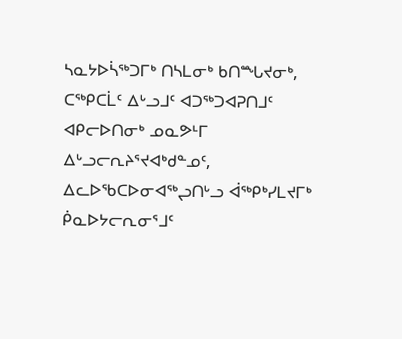ᓴᓇᔭᐅᓵᖅᑐᒥᒃ ᑎᓴᒪᓂᒃ ᑲᑎᙵᔪᓂᒃ, ᑕᖅᑭᑕᒫᑦ ᐃᒡᓗᒧᑦ ᐊᑐᖅᑐᐊᕈᑎᒧᑦ ᐊᑭᓕᐅᑎᓂᒃ ᓄᓇᕗᒻᒥ ᐃᒡᓗᓕᕆᔨᕐᔪᐊᒃᑯᓐᓄᑦ, ᐃᓚᐅᖃᑕᐅᓂᐊᖅᖢᑎᒡᓗ ᐋᖅᑭᒃᓯᒪᔪᒥᒃ ᑮᓇᐅᔭᓕᕆᓂᕐᒧᑦ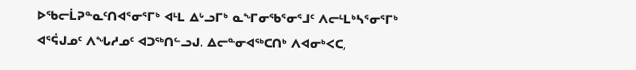ᐅᖃᓕᒫᕈᓐᓇᑦᑎᐊᕐᓂᕐᒥᒃ ᐊᒻᒪ ᐃᒡᓗᒥᒃ ᓇᖕᒥᓂᖃᕐᓂᕐᒧᑦ ᐱᓕᒻᒪᒃᓴᕐᓂᕐᒥᒃ ᐊᕐᕌᒍᓄᑦ ᐱᖓᓱᓄᑦ ᐊᑐᖅᑎᓪᓗᒍ. ᐃᓕᓐᓂᐊᖅᑕᑎᒃ ᐱᐊᓂᒃᐸᑕ,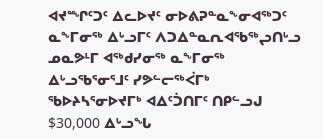ᐊᔪᙱᑦᑐᑦ ᐃᓚᐅᔪᑦ ᓂᐅᕕᕈᓐᓇᖕᓂᐊᖅᑐᑦ ᓇᖕᒥᓂᖅ ᐃᒡᓗᒥᑦ ᐱᑐᐃᓐᓇᕆᐊᖃᖅᖢᑎᒡᓗ ᓄᓇᕗᒻᒥ ᐊᖅᑯᓯᓂᖅ ᓇᖕᒥᓂᖅ ᐃᒡᓗᖃᕐᓂᕐᒧᑦ ᓯᕗᓪᓕᖅᐹᒥᒃ ᖃᐅᔨᓴᕐᓂᐅᔪᒥᒃ ᐊᐃᑦᑑᑎᒥᑦ ᑎᑭᓪᓗᒍ $30,000 ᐃᒡᓗᖓ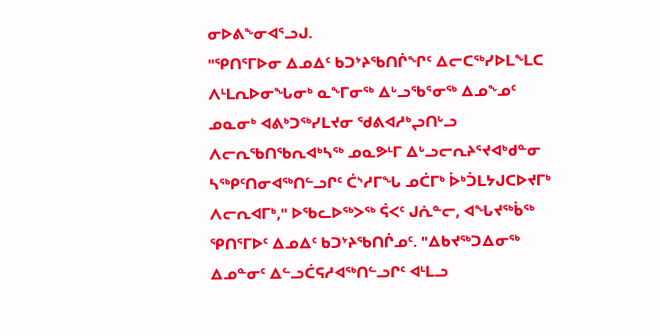ᓂᐅᕕᖕᓂᐊᕐᓗᒍ.
"ᕿᑎᕐᒥᐅᓂ ᐃᓄᐃᑦ ᑲᑐᔾᔨᖃᑎᒌᖏᑦ ᐃᓕᑕᖅᓯᐅᒪᖕᒪᑕ ᐱᒻᒪᕆᐅᓂᖓᓂᒃ ᓇᖕᒥᓂᖅ ᐃᒡᓗᖃᕐᓂᖅ ᐃᓄᖕᓄᑦ ᓄᓇᓂᒃ ᐊᕕᒃᑐᖅᓯᒪᔪᓂ ᖁᕕᐊᓱᒃᖢᑎᒡᓗ ᐱᓕᕆᖃᑎᖃᕆᐊᒃᓴᖅ ᓄᓇᕗᒻᒥ ᐃᒡᓗᓕᕆᔨᕐᔪᐊᒃᑯᓐᓂ ᓴᖅᑭᑦᑎᓂᐊᖅᑎᓪᓗᒋᑦ ᑖᔅᓱᒥᖓ ᓄᑖᒥᒃ ᐆᒃᑑᒪᔭᒍᑕᐅᔪᒥᒃ ᐱᓕᕆᐊᒥᒃ," ᐅᖃᓚᐅᖅᐳᖅ ᕌᐸᑦ ᒍᕇᓐᓕ, ᐊᖓᔪᖅᑳᖅ ᕿᑎᕐᒥᐅᑦ ᐃᓄᐃᑦ ᑲᑐᔾᔨᖃᑎᒌᓄᑦ. "ᐃᑲᔪᖅᑐᐃᓂᖅ ᐃᓄᓐᓂᑦ ᐃᓪᓗᑖᕋᓱᐊᖅᑎᓪᓗᒋᑦ ᐊᒻᒪᓗ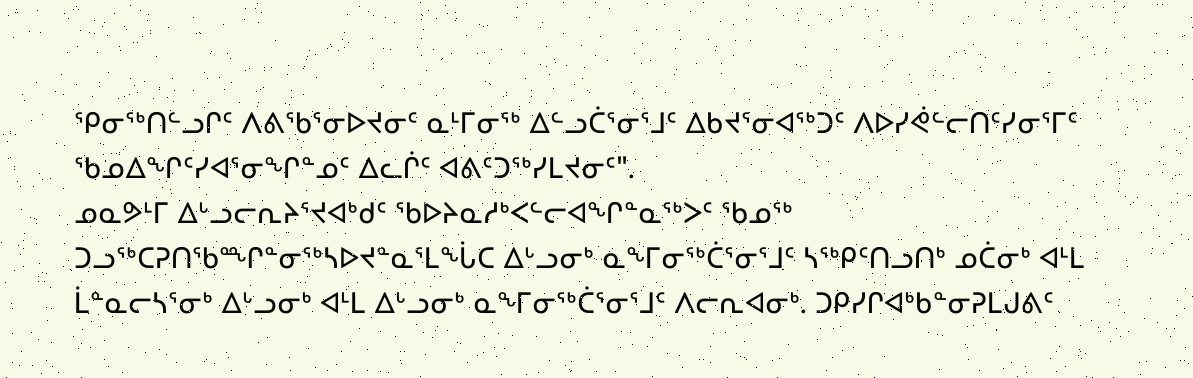ᕿᓂᖅᑎᓪᓗᒋᑦ ᐱᕕᖃᕐᓂᐅᔪᓂᑦ ᓇᒻᒥᓂᖅ ᐃᓪᓗᑖᕐᓂᕐᒧᑦ ᐃᑲᔪᕐᓂᐊᖅᑐᑦ ᐱᐅᓯᕚᓪᓕᑎᑦᓯᓂᕐᒥᑦ ᖃᓄᐃᖏᑦᓯᐊᕐᓂᖏᓐᓄᑦ ᐃᓚᒌᑦ ᐊᕕᑦᑐᖅᓯᒪᔪᓂᑦ".
ᓄᓇᕗᒻᒥ ᐃᒡᓗᓕᕆᔨᕐᔪᐊᒃᑯᑦ ᖃᐅᔨᓇᓱᒃᐸᓪᓕᐊᖏᓐᓇᖅᐳᑦ ᖃᓄᖅ ᑐᓗᖅᑕᕈᑎᖃᙱᓐᓂᖅᓴᐅᔪᓐᓇᕐᒪᖔᑕ ᐃᒡᓗᓂᒃ ᓇᖕᒥᓂᖅᑖᕐᓂᕐᒧᑦ ᓴᖅᑭᑦᑎᓗᑎᒃ ᓄᑖᓂᒃ ᐊᒻᒪ ᒫᓐᓇᓕᓴᕐᓂᒃ ᐃᒡᓗᓂᒃ ᐊᒻᒪ ᐃᒡᓗᓂᒃ ᓇᖕᒥᓂᖅᑖᕐᓂᕐᒧᑦ ᐱᓕᕆᐊᓂᒃ. ᑐᑭᓯᒋᐊᒃᑲᓐᓂᕈᒪᒍᕕᑦ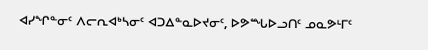ᐊᓯᖏᓐᓂᑦ ᐱᓕᕆᐊᒃᓴᓂᑦ ᐊᑐᐃᓐᓇᐅᔪᓂᑦ, ᐅᕗᙵᐅᓗᑎᑦ ᓄᓇᕗᒻᒥᑦ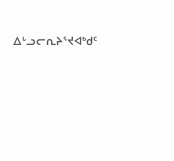ᐃᒡᓗᓕᕆᔨᕐᔪᐊᒃᑯᑦ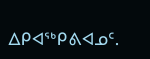ᐃᑭᐊᖅᑭᕕᐊᓄᑦ.